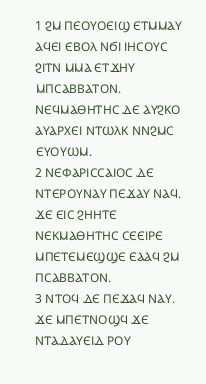1 ϨⲘ ⲠⲈⲞⲨⲞⲈⲒϢ ⲈⲦⲘⲘⲀⲨ ⲀϤⲈⲒ ⲈⲂⲞⲖ ⲚϬⲒ ⲒⲎⲤⲞⲨⲤ ϨⲒⲦⲚ ⲘⲘⲀ ⲈⲦϪⲎⲨ ⲘⲠⲤⲀⲂⲂⲀⲦⲞⲚ. ⲚⲈϤⲘⲀⲐⲎⲦⲎⲤ ⲆⲈ ⲀⲨϨⲔⲞ ⲀⲨⲀⲢⲬⲈⲒ ⲚⲦⲰⲖⲔ ⲚⲚϨⲘⲤ ⲈⲨⲞⲨⲰⲘ.
2 ⲚⲈⲪⲀⲢⲒⲤⲤⲀⲒⲞⲤ ⲆⲈ ⲚⲦⲈⲢⲞⲨⲚⲀⲨ ⲠⲈϪⲀⲨ ⲚⲀϤ. ϪⲈ ⲈⲒⲤ ϨⲎⲎⲦⲈ ⲚⲈⲔⲘⲀⲐⲎⲦⲎⲤ ⲤⲈⲈⲒⲢⲈ ⲘⲠⲈⲦⲈⲘⲈϢϢⲈ ⲈⲀⲀϤ ϨⲘ ⲠⲤⲀⲂⲂⲀⲦⲞⲚ.
3 ⲚⲦⲞϤ ⲆⲈ ⲠⲈϪⲀϤ ⲚⲀⲨ. ϪⲈ ⲘⲠⲈⲦⲚⲞϢϤ ϪⲈ ⲚⲦⲀⲆⲀⲨⲈⲒⲆ ⲢⲞⲨ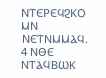ⲚⲦⲈⲢⲈϤϨⲔⲞ ⲘⲚ ⲚⲈⲦⲚⲘⲘⲀϤ.
4 ⲚⲐⲈ ⲚⲦⲀϤⲂⲰⲔ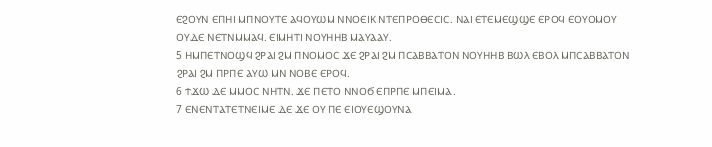ⲈϨⲞⲨⲚ ⲈⲠⲎⲒ ⲘⲠⲚⲞⲨⲦⲈ ⲀϤⲞⲨⲰⲘ ⲚⲚⲞⲈⲒⲔ ⲚⲦⲈⲠⲢⲞⲐⲈⲤⲒⲤ. ⲚⲀⲒ ⲈⲦⲈⲘⲈϢϢⲈ ⲈⲢⲞϤ ⲈⲞⲨⲞⲘⲞⲨ ⲞⲨⲆⲈ ⲚⲈⲦⲚⲘⲘⲀϤ. ⲈⲒⲘⲎⲦⲒ ⲚⲞⲨⲎⲎⲂ ⲘⲀⲨⲀⲀⲨ.
5 ⲎⲘⲠⲈⲦⲚⲞϢϤ ϨⲢⲀⲒ ϨⲘ ⲠⲚⲞⲘⲞⲤ ϪⲈ ϨⲢⲀⲒ ϨⲘ ⲠⲤⲀⲂⲂⲀⲦⲞⲚ ⲚⲞⲨⲎⲎⲂ ⲂⲰⲖ ⲈⲂⲞⲖ ⲘⲠⲤⲀⲂⲂⲀⲦⲞⲚ ϨⲢⲀⲒ ϨⲘ ⲠⲢⲠⲈ ⲀⲨⲰ ⲘⲚ ⲚⲞⲂⲈ ⲈⲢⲞϤ.
6 ϮϪⲰ ⲆⲈ ⲘⲘⲞⲤ ⲚⲎⲦⲚ. ϪⲈ ⲠⲈⲦⲞ ⲚⲚⲞϬ ⲈⲠⲢⲠⲈ ⲘⲠⲈⲒⲘⲀ.
7 ⲈⲚⲈⲚⲦⲀⲦⲈⲦⲚⲈⲒⲘⲈ ⲆⲈ ϪⲈ ⲞⲨ ⲠⲈ ⲈⲒⲞⲨⲈϢⲞⲨⲚⲀ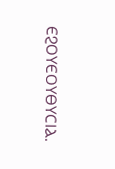ⲈϨⲞⲨⲈⲞⲨⲐⲨⲤⲒⲀ.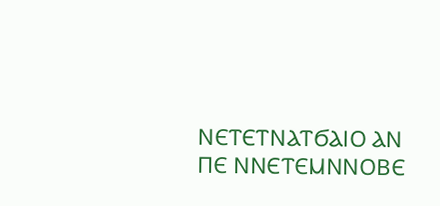ⲚⲈⲦⲈⲦⲚⲀⲦϬⲀⲒⲞ ⲀⲚ ⲠⲈ ⲚⲚⲈⲦⲈⲘⲚⲚⲞⲂⲈ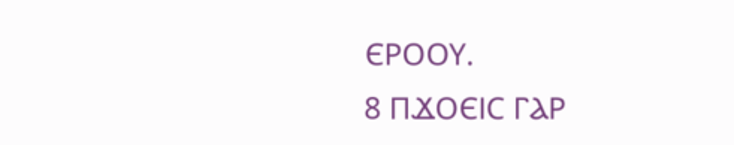ⲈⲢⲞⲞⲨ.
8 ⲠϪⲞⲈⲒⲤ ⲄⲀⲢ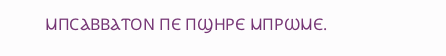ⲘⲠⲤⲀⲂⲂⲀⲦⲞⲚ ⲠⲈ ⲠϢⲎⲢⲈ ⲘⲠⲢⲰⲘⲈ.